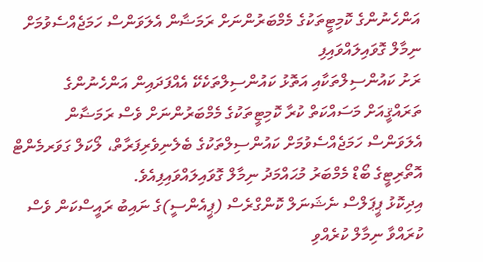އަންހެނުންގެ ކޮމިޓީތަކުގެ މެމްބަރުންނަށް ރަމަޟާން އެލަވަންސް ހަމަޖެއްސެވުމަށް ނިމާލް ގޮވައިލައްވައިފި
ރަށު ކައުންސިލްތަކާއި އަތޮޅު ކައުންސިލްތަކެކޭ އެއްފަދައިން އަންހެނުންގެ ތަރައްޤީއަށް މަސައްކަތް ކުރާ ކޮމިޓީތަކުގެ މެމްބަރުންނަށް ވެސް ރަމަޟާން އެލަވަންސް ހަމަޖެއްސެވުމަށް ކައުންސިލްތަކުގެ ބެލެނިވެރިފަރާތް، ލޯކަލް ގަވަރމެންޓް އޮތޯރިޓީގެ ބޯޑް މެމްބަރު މުޙައްމަދު ނިމާލް ގޮވައިލައްވައިފިއެވެ.
އިދިކޮޅު ޕީޕަލްސް ނެޝަނަލް ކޮންގްރެސް (ޕީއެންސީ)ގެ ނައިބު ރައީސްކަން ވެސް ކުރައްވާ ނިމާލް ކުރެއްވި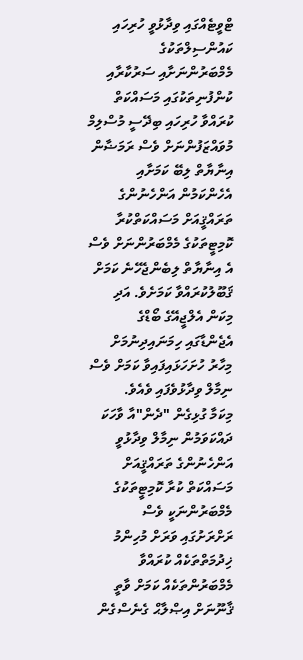ޓްވީޓެއްގައި ވިދާޅުވީ ހުރިހައި ކައުންސިލްތަކުގެ މެމްބަރުންނަށާއި ސަރުކާރާއި ކުންފުނިތަކުގައި މަސައްކަތް ކުރައްވާ ހުރިހައި ބިދޭސީ މުސްލިމް މުވައްޒަފުންނަށް ވެސް ރަމަޟާން އިނާޔާތް ލިބޭ ކަމަށާއި އެހެންކަމުން އަންހެނުންގެ ތަރައްޤީއަށް މަސައްކަތްކުރާ ކޮމިޓީތަކުގެ މެމްބަރުންނަށް ވެސް އެ އިނާޔާތް ލިބެންޖެހޭނެ ކަމަށް ޤަބޫލުކުރައްވާ ކަމަށެވެ. އަދި މިކަން އެލްޖީއޭގެ ބޯޑްގެ އެޖެންޑާގައި ހިމަނައިދިނުމަށް މިހާރު ހުށަހަޅައިފައިވާ ކަމަށް ވެސް ނިމާލް ވިދާޅުވެފައި ވެއެވެ.
މިކަމާ ގުޅިގެން "ދެން"އާ ވާހަކަ ދައްކަވަމުން ނިމާލް ވިދާޅުވީ އަންހެނުންގެ ތަރައްޤީއަށް މަސައްކަތް ކުރާ ކޮމިޓީތަކުގެ މެމްބަރުންނަކީ ވެސް ރަށްރަށުގައި ވަރަށް މުހިންމު ޚިދުމަތްތަކެއް ކުރައްވާ މެމްބަރުންތަކެއް ކަމަށް ވާތީ ޤާނޫނަށް އިޞްލާޙް ގެނެސްގެން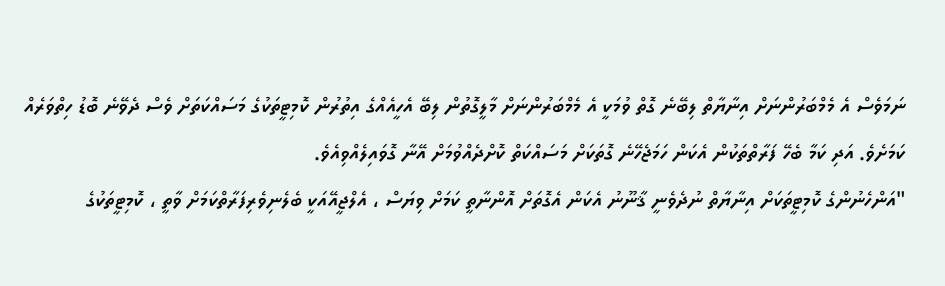ނަމަވެސް އެ މެމްބަރުންނަށް އިނާޔާތް ލިބޭނެ ގޮތް ވުމަކީ އެ މެމްބަރުންނަށް މާލީގޮތުން ލިބޭ އެހީއެއްގެ އިތުރުން ކޮމިޓީތަކުގެ މަސައްކަތަށް ވެސް ދެވޭނެ ބޮޑު ހިތްވަރެއް ކަމަށެވެ. އަދި ކަމާ ބެހޭ ފަރާތްތަކުން އެކަން ހަމަޖެހޭނެ ގޮތަކަށް މަސައްކަތް ކޮށްދެއްވުމަށް އޭނާ ގޮވައިލެއްވިއެވެ.
"އަންހެނުންގެ ކޮމިޓީތަކަށް އިނާޔާތް ނުދެވެނީ ޤާނޫނު އެކަން އެގޮތަށް އޮންނާތީ ކަމަށް ވިޔަސް ، އެލްޖީއޭއަކީ ބެލެނިވެރިފަރާތްކަމަށް ވާތީ ، ކޮމިޓީތަކުގެ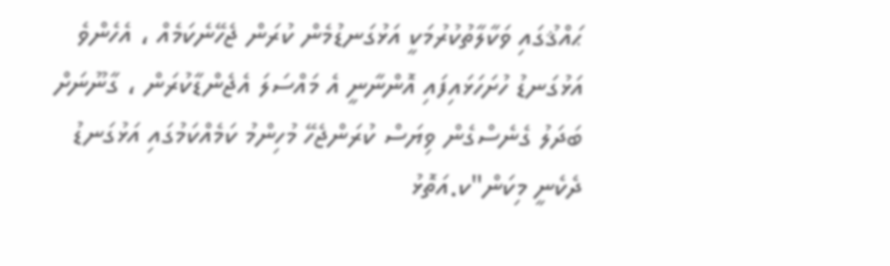ޙައްޤުގައި ވަކާލާތުކުރުމަކީ އަޅުގަނޑުމެން ކުރަން ޖެހޭނެކަމެއް ، އެހެންވެ އަޅުގަނޑު ހުށަހަޅައިފައި އޮންނާނީ އެ މައްސަލަ އެޖެންޑާކުރަން ، ގާނޫނަށް ބަދަލު ގެނެސްގެން ވިޔަސް ކުރަންޖެހޭ މުހިންމު ކަމެއްކަމުގައި އަޅުގަނޑު ދެކެނީ މިކަން"ކ.އަތޮޅު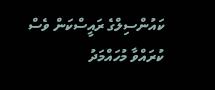ކައުންސިލްގެ ރައީސްކަން ވެސް ކުރައްވާ މުހައްމަދު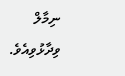ނިމާލް ވިދާޅުވިއެވެ.